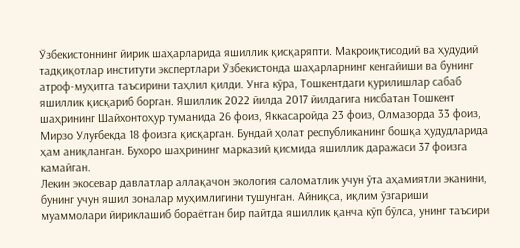Ўзбекистоннинг йирик шаҳарларида яшиллик қисқаряпти. Макроиқтисодий ва ҳудудий тадқиқотлар институти экспертлари Ўзбекистонда шаҳарларнинг кенгайиши ва бунинг атроф-муҳитга таъсирини таҳлил қилди. Унга кўра, Тошкентдаги қурилишлар сабаб яшиллик қисқариб борган. Яшиллик 2022 йилда 2017 йилдагига нисбатан Тошкент шаҳрининг Шайхонтоҳур туманида 26 фоиз, Яккасаройда 23 фоиз, Олмазорда 33 фоиз, Мирзо Улуғбекда 18 фоизга қисқарган. Бундай ҳолат республиканинг бошқа ҳудудларида ҳам аниқланган. Бухоро шаҳрининг марказий қисмида яшиллик даражаси 37 фоизга камайган.
Лекин экосевар давлатлар аллақачон экология саломатлик учун ўта аҳамиятли эканини, бунинг учун яшил зоналар муҳимлигини тушунган. Айниқса, иқлим ўзгариши муаммолари йириклашиб бораётган бир пайтда яшиллик қанча кўп бўлса, унинг таъсири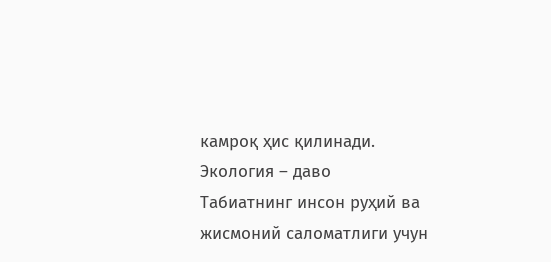камроқ ҳис қилинади.
Экология – даво
Табиатнинг инсон руҳий ва жисмоний саломатлиги учун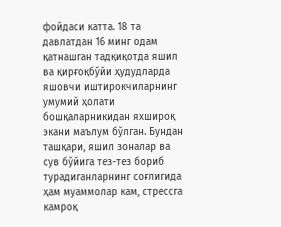фойдаси катта. 18 та давлатдан 16 минг одам қатнашган тадқиқотда яшил ва қирғоқбўйи ҳудудларда яшовчи иштирокчиларнинг умумий ҳолати бошқаларникидан яхшироқ экани маълум бўлган. Бундан ташқари, яшил зоналар ва сув бўйига тез-тез бориб турадиганларнинг соғлигида ҳам муаммолар кам, стрессга камроқ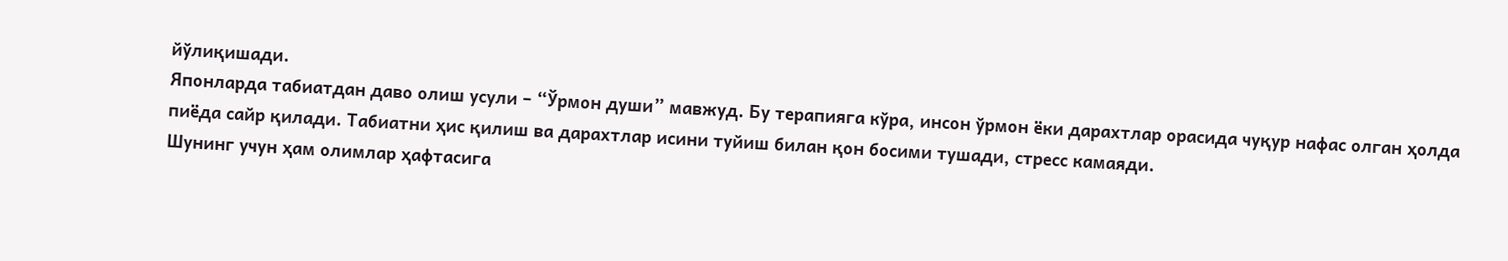йўлиқишади.
Японларда табиатдан даво олиш усули – “Ўрмон души” мавжуд. Бу терапияга кўра, инсон ўрмон ёки дарахтлар орасида чуқур нафас олган ҳолда пиёда сайр қилади. Табиатни ҳис қилиш ва дарахтлар исини туйиш билан қон босими тушади, стресс камаяди.
Шунинг учун ҳам олимлар ҳафтасига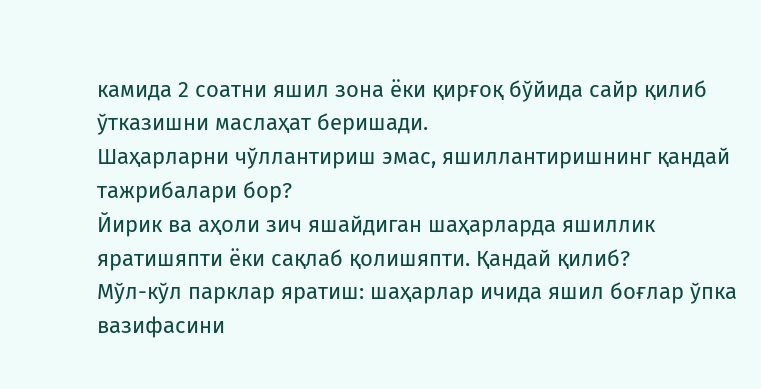камида 2 соатни яшил зона ёки қирғоқ бўйида сайр қилиб ўтказишни маслаҳат беришади.
Шаҳарларни чўллантириш эмас, яшиллантиришнинг қандай тажрибалари бор?
Йирик ва аҳоли зич яшайдиган шаҳарларда яшиллик яратишяпти ёки сақлаб қолишяпти. Қандай қилиб?
Мўл-кўл парклар яратиш: шаҳарлар ичида яшил боғлар ўпка вазифасини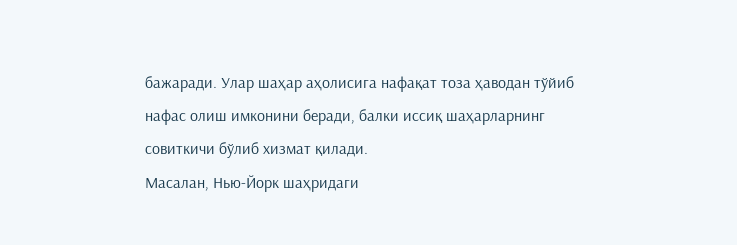бажаради. Улар шаҳар аҳолисига нафақат тоза ҳаводан тўйиб нафас олиш имконини беради, балки иссиқ шаҳарларнинг совиткичи бўлиб хизмат қилади.
Масалан, Нью-Йорк шаҳридаги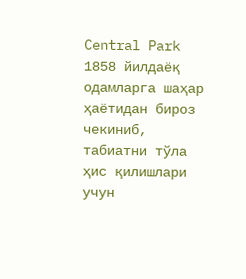Central Park 1858 йилдаёқ одамларга шаҳар ҳаётидан бироз чекиниб, табиатни тўла ҳис қилишлари учун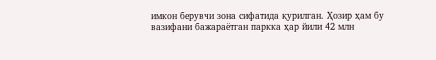имкон берувчи зона сифатида қурилган. Ҳозир ҳам бу вазифани бажараётган паркка ҳар йили 42 млн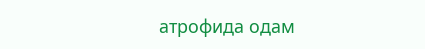атрофида одам